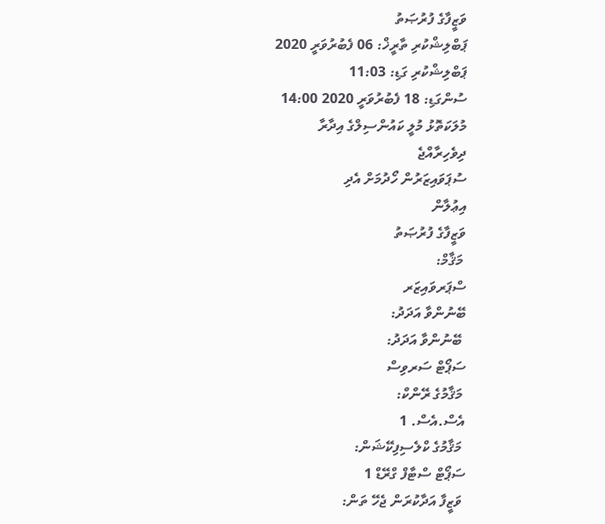ވަޒީފާގެ ފުރުޞަތު
ޕަބްލިޝްކުރި ތާރީޚް: 06 ފެބުރުވަރީ 2020
ޕަބްލިޝްކުރި ގަޑި: 11:03
ސުންގަޑި: 18 ފެބުރުވަރީ 2020 14:00
މުލަކަތޮޅު މުލީ ކައުންސިލްގެ އިދާރާ
ދިވެހިރާއްޖެ
ސުޕަވައިޒަރުން ހޯދުމަށް އެދި
އިޢުލާން
ވަޒީފާގެ ފުރުޞަތު
 މަޤާމް:
ސްޕަރވައިޒަރ
ބޭނުންވާ އަދަދު:
 ބޭނުންވާ އަދަދު:
ސަޕޯޓް ސަރވިސް
 މަޤާމުގެ ރޭންކް:
އެސް.އެސް. 1
 މަޤާމުގެ ކްލެސިފިކޭޝަން:
ސަޕޯޓް ސްޓާފް ގްރޭޑް 1
 ވަޒީފާ އަދާކުރަން ޖެހޭ ތަން: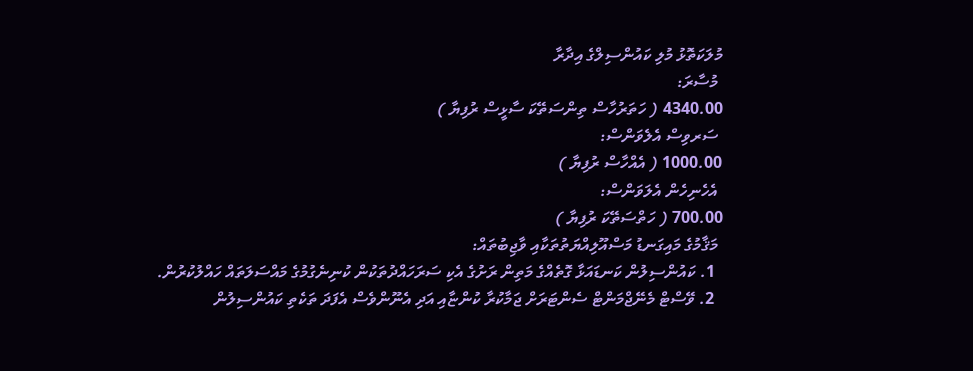މުލަކަތޮޅު މުލި ކައުންސިލްގެ އިދާރާ
 މުސާރަ:
4340.00 ( ހަތަރުހާސް ތިންސަތޭކަ ސާޅީސް ރުފިޔާ )
 ސަރވިސް އެލެވަންސް:
1000.00 ( އެއްހާސް ރުފިޔާ )
 އެހެނިހެން އެލަވަންސް:
700.00 ( ހަތްސަތޭކަ ރުފިޔާ )
 މަޤާމުގެ މައިގަނޑު މަސްއޫލިއްޔަތުތަކާއި ވާޖިބުތައް:
  1. ކައުންސިލުން ކަނޑައަޅާ ގޮތެއްގެ މަތިން ރަށުގެ އެކި ސަރަހައްދުތަކުން ކުނިނެގުމުގެ މައްސަލަތައް ހައްލުކުރުން.
  2. ވޭސްޓް މެނޭޖްމަންޓް ސެންޓަރަށް ޖަމާކުރާ ކުންޏާއި އަދި އެނޫންވެސް އެފަދަ ތަކެތި ކައުންސިލުން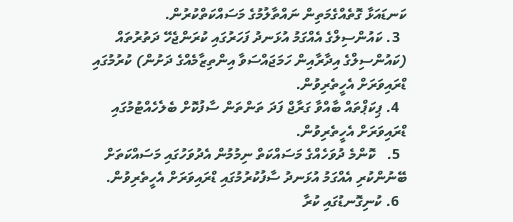ކަނޑައަޅާ ގޮތެއްގެމަތިން ނައްތާލުމުގެ މަސައްކަތްކުރުން.
  3. ކައުންސިލްގެ އެއްގަމު އުޅަނދު ފަހަރުގައި ކުރަންޖެހޭ ދަތުރުތައް (ކައުންސިލްގެ އިދާރާއިން ހަމަޖައްސަވާ އިންތިޒާމެއްގެ ދަށުން) ކުރުމުގައި ޑްރައިވަރަށް އެހީތެރިވުން.
  4. ޕިކަޕްތައް ބާއްވާ ގަރާޖް ފަދަ ތަންތަން ސާފުކޮށް ބެލެހެއްޓުމުގައި ޑްރައިވަރަށް އެހީތެރިވުން.
  5.   ކޮންމެ ދުވަހެއްގެ މަސައްކަތް ނިމުމުން އެދުވަހުގައި މަސައްކަތަށް ބޭނުންކުރި އެއްގަމު އުޅަނދު ސާފުކުރުމުގައި ޑްރައިވަރަށް އެހީތެރިވުން.
  6. ކުނިގޮނޑުގައި ކުރާ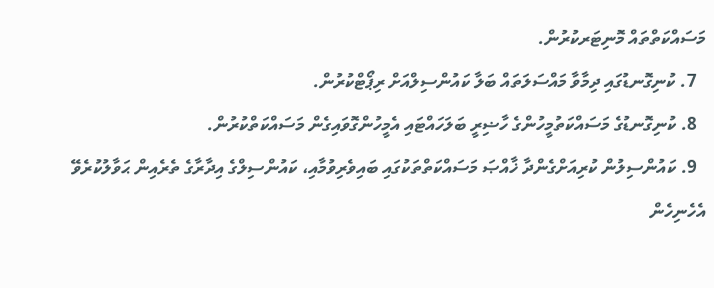މަސައްކަތްތައް މޮނިޓަރކުރުން.
  7. ކުނިގޮނޑުގައި ދިމާވާ މައްސަލަތައް ބަލާ ކައުންސިލްއަށް ރިޕޯޓްކުރުން.
  8. ކުނިގޮނޑުގެ މަސައްކަތުމީހުންގެ ހާޟިރީ ބަލަހައްޓައި އެމީހުންގޮވައިގެން މަސައްކަތްކުރުން.
  9. ކައުންސިލުން ކުރިއަށްގެންދާ ޚާއްޞަ މަސައްކަތްތަކުގައި ބައިވެރިވުމާއި، ކައުންސިލްގެ އިދާރާގެ ތެރެއިން ޙަވާލުކުރެވޭ އެހެނިހެން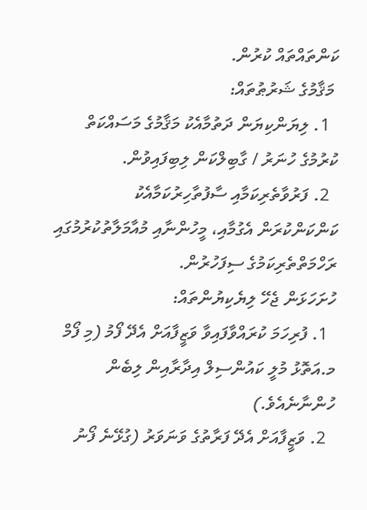ކަންތައްތައް ކުރުން.
 މަޤާމުގެ ޝަރުޠުތައް:
  1. ލިޔަންކިޔަން ދަތުމާއެކު މަޤާމުގެ މަސައްކަތް ކުރުމުގެ ހުނަރު / ގާބިލްކަން ލިބިފައިވުން.
  2. ފަރުވާތެރިކަމާއި ސާފުތާހިރުކަމާއެކު ކަންކަންކުރަން އެގުމާއި، މީހުންނާއި މުއާމަލާތުކުރުމުގައި ރަހްމަތްތެރިކަމުގެ ސިފަހުރުން.
ހުށަހަޅަން ޖެހޭ ލިޔެކިޔުންތައް:
  1. ފުރިހަމަ ކުރައްވާފައިވާ ވަޒީފާއަށް އެދޭ ފޯމު (މި ފޯމް މ.އަތޮޅު މުލީ ކައުންސިލް އިދާރާއިން ލިބެން ހުންނާނެއެވެ.)
  2. ވަޒީފާއަށް އެދޭ ފަރާތުގެ ވަނަވަރު (ގުޅޭނެ ފޯނު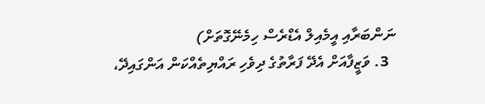ނަންބަރާއި އީމެއިލް އެޑްރެސް ހިމެނޭގޮތަށް)
  3. ވަޒީފާއަށް އެދޭ ފަރާތުގެ ދިވެހި ރައްޔިތެއްކަން އަންގައިދޭ،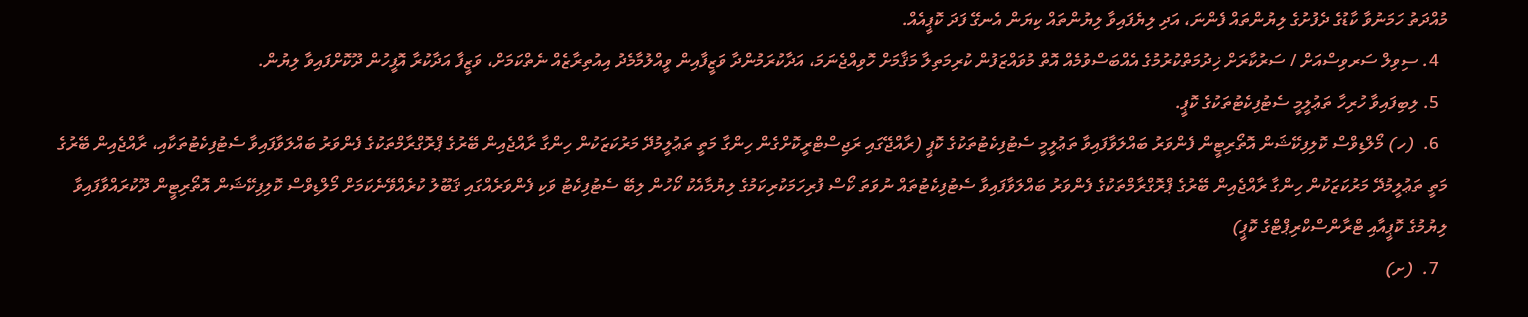މުއްދަތު ހަމަނުވާ ކާޑުގެ ދެފުށުގެ ލިޔުންތައް ފެންނަ، އަދި ލިޔެފައިވާ ލިޔުންތައް ކިޔަން އެނގޭ ފަދަ ކޮޕީއެއް.
  4. ސިވިލް ސަރވިސްއަށް / ސަރުކާރަށް ޚިދުމަތްކުރުމުގެ އެއްބަސްވުމެއް އޮތް މުވައްޒަފުން ކުރިމަތިލާ މަޤާމަށް ހޮވިއްޖެނަމަ، އަދާކުރަމުންދާ ވަޒީފާއިން ވީއްލުމާމެދު އިއުތިރާޒެއް ނެތްކަމަށް، ވަޒީފާ އަދާކުރާ އޮފީހުން ދޫކޮށްފައިވާ ލިޔުން.
  5. ލިބިފައިވާ ހުރިހާ ތަޢުލީމީ ސެޓުފިކެޓުތަކުގެ ކޮޕީ.
  6.  (ހ) މޯލްޑިވްސް ކޮލިފިކޭޝަން އޮތޯރިޓީން ފެންވަރު ބައްލަވާފައިވާ ތަޢުލީމީ ސެޓުފިކެޓުތަކުގެ ކޮޕީ (ރާއްޖޭގައި ރަޖިސްޓްރީކޮށްގެން ހިންގާ މަތީ ތަޢުލީމުދޭ މަރުކަޒަކުން ހިންގާ ރާއްޖެއިން ބޭރުގެ ޕްރޮގްރާމްތަކުގެ ފެންވަރު ބައްލަވާފައިވާ ސެޓުފިކެޓުތަކާއި، ރާއްޖެއިން ބޭރުގެ މަތީ ތަޢުލީމުދޭ މަރުކަޒަކުން ހިންގާ ރާއްޖެއިން ބޭރުގެ ޕްރޮގްރާމްތަކުގެ ފެންވަރު ބައްލަވާފައިވާ ސެޓުފިކެޓުތައް ނުވަތަ ކޯސް ފުރިހަމަކުރިކަމުގެ ލިޔުމާއެކު ކޯހުން ލިބޭ ސެޓުފިކެޓު ވަކި ފެންވަރެއްގައި ޤަބޫލު ކުރެއްވޭނެކަމަށް މޯލްޑިވްސް ކޮލިފިކޭޝަން އޮތޯރިޓީން ދޫކުރައްވާފައިވާ ލިޔުމުގެ ކޮޕީއާއި ޓްރާންސްކްރިޕްޓްގެ ކޮޕީ)
  7.  (ށ)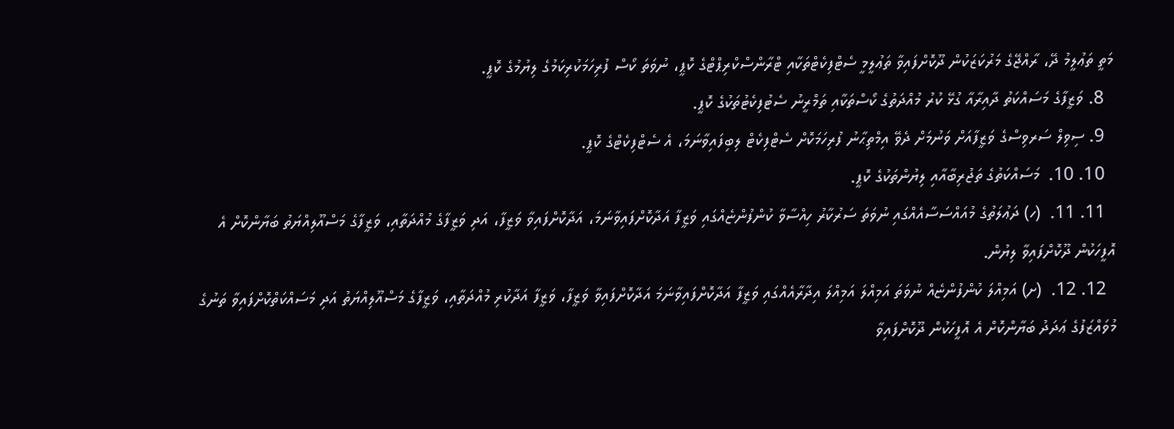މަތީ ތަޢުލީމު ދޭ، ރާއްޖޭގެ މަރުކަޒަކުން ދޫކޮށްފައިވާ ތަޢުލީމީ ސެޓްފިކެޓްތަކާއި ޓްރާންސްކްރިޕްޓްގެ ކޮޕީ، ނުވަތަ ކޯސް ފުރިހަމަކުރިކަމުގެ ލިޔުމުގެ ކޮޕީ.
  8. ވަޒީފާގެ މަސައްކަތު ދާއިރާއާ ގުޅޭ ކުރު މުއްދަތުގެ ކޯސްތަކާއި ތަމްރީނު ސެޓުފިކެޓުތަކުގެ ކޮޕީ.
  9. ސިވިލް ސަރވިސްގެ ވަޒީފާއަށް ވަނުމަށް ދެވޭ އިމްތިޙާނު ފުރިހަމަކޮށް ސެޓްފިކެޓް ލިބިފައިވާނަމަ، އެ ސެޓްފިކެޓްގެ ކޮޕީ.
  10. 10.  މަސައްކަތުގެ ތަޖުރިބާއާއި ލިޔުންތަކުގެ ކޮޕީ.
  11. 11.  (ހ) ދަޢުލަތުގެ މުއައްސަސާއެއްގައި ނުވަތަ ސަރުކާރު ހިއްސާވާ ކުންފުންޏެއްގައި ވަޒީފާ އަދާކޮށްފައިވާނަމަ، އަދާކޮށްފައިވާ ވަޒީފާ، އަދި ވަޒީފާގެ މުއްދަތާއި، ވަޒީފާގެ މަސްއޫލިއްޔަތު ބަޔާންކޮށް އެ އޮފީހަކުން ދޫކޮށްފައިވާ ލިޔުން.
  12. 12.  (ށ) އަމިއްލަ ކުންފުންޏެއް ނުވަތަ އަމިއްލަ އަމިއްލަ އިދާރާއެއްގައި ވަޒީފާ އަދާކޮށްފައިވާނަމަ އަދާކޮށްފައިވާ ވަޒީފާ، ވަޒީފާ އަދާކުރި މުއްދަތާއި، ވަޒީފާގެ މަސްއޫލިއްޔަތު އަދި މަސައްކަތްކޮށްފައިވާ ތަނުގެ މުވައްޒަފުގެ ޢަދަދު ބަޔާންކޮށް އެ އޮފީހަކުން ދޫކޮށްފައިވާ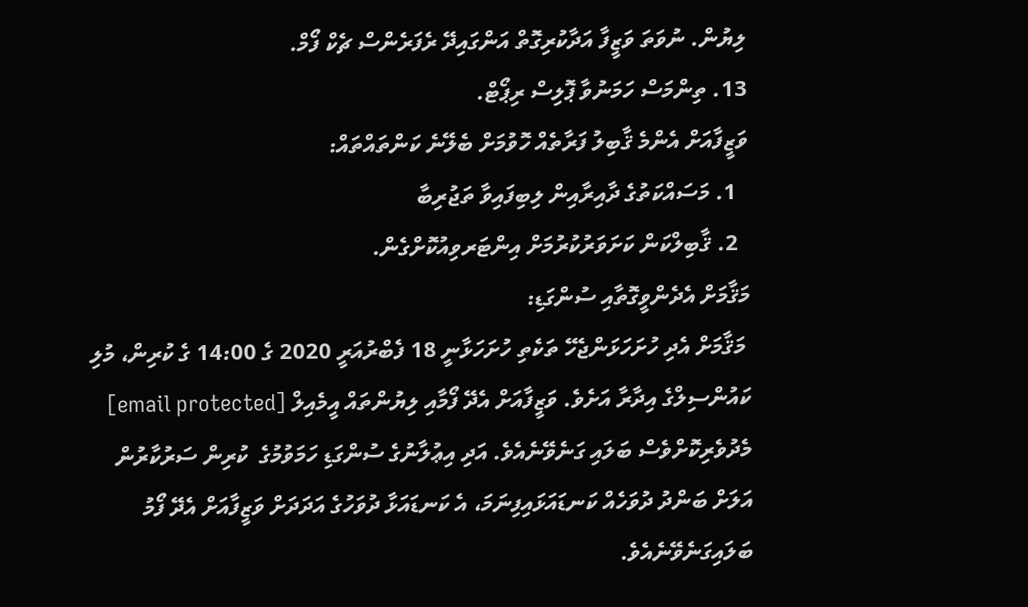ލިޔުން. ނުވަތަ ވަޒީފާ އަދާކުރިގޮތް އަންގައިދޭ ރެފަރެންސް ޗެކް ފޯމް.
13. ތިންމަސް ހަމަނުވާ ޕޮލިސް ރިޕޯޓް.
ވަޒީފާއަށް އެންމެ ޤާބިލު ފަރާތެއް ހޮވުމަށް ބެލޭނެ ކަންތައްތައް:
  1. މަސައްކަތުގެ ދާއިރާއިން ލިބިފައިވާ ތަޖުރިބާ
  2. ޤާބިލްކަން ކަށަވަރުކުރުމަށް އިންޓަރވިއުކޮށްގެން.
މަޤާމަށް އެދެންވީގޮތާއި ސުންގަޑި:
 މަޤާމަށް އެދި ހުށަހަޅަންޖެހޭ ތަކެތި ހުށަހަޅާނީ 18 ފެބްރުއަރީ 2020 ގެ 14:00 ގެ ކުރިން، މުލި ކައުންސިލްގެ އިދާރާ އަށެވެ. ވަޒީފާއަށް އެދޭ ފޯމާއި ލިޔުންތައް އީމެއިލް [email protected] މެދުވެރިކޮށްވެސް ބަލައި ގަނެވޭނެއެވެ. އަދި އިޢުލާނުގެ ސުންގަޑި ހަމަވުމުގެ  ކުރިން ސަރުކާރުން އަލަށް ބަންދު ދުވަހެއް ކަނޑައަޅައިފިނަމަ، އެ ކަނޑައަޅާ ދުވަހުގެ އަދަދަށް ވަޒީފާއަށް އެދޭ ފޯމު ބަލައިގަނެވޭނެއެވެ.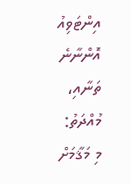އިންޓަވިއު އޮންނާނެ ތަނާއި، މުއްދަތު:
މި މަޤާމަށް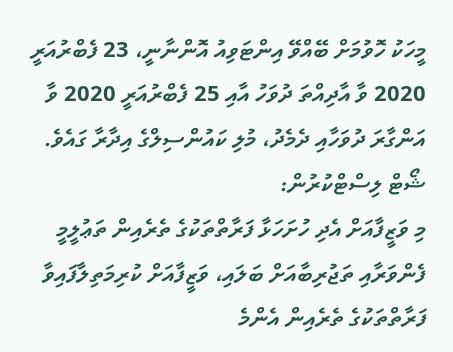މީހަކު ހޮވުމަށް ބޭއްވޭ އިންޓަވިއު އޮންނާނީ، 23 ފެބްރުއަރީ 2020 ވާ އާދިއްތަ ދުވަހު އާއި 25 ފެބްރުއަރީ 2020 ވާ އަންގާރަ ދުވަހާއި ދެމެދު، މުލި ކައުންސިލްގެ އިދާރާ ގައެވެ.
ޝޯޓް ލިސްޓްކުރުން:
މި ވަޒީފާއަށް އެދި ހުށަހަޅާ ފަރާތްތަކުގެ ތެރެއިން ތަޢުލީމީ ފެންވަރާއި ތަޖުރިބާއަށް ބަލައި، ވަޒީފާއަށް ކުރިމަތިލާފައިވާ ފަރާތްތަކުގެ ތެރެއިން އެންމެ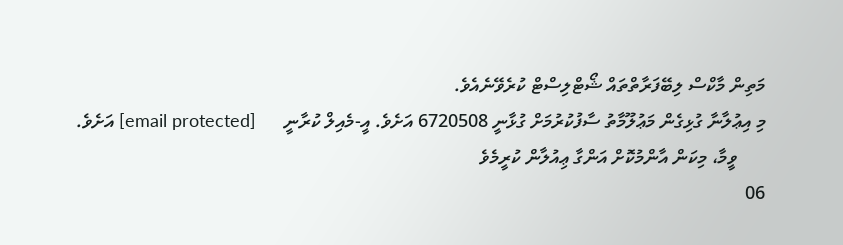މަތިން މާކްސް ލިބޭފަރާތްތައް ޝޯޓްލިސްޓް ކުރެވޭނެއެވެ.
މި އިޢުލާނާ ގުޅިގެން މަޢުލޫމާތު ސާފުކުރުމަށް ގުޅާނީ 6720508 އަށެވެ. އީ-މެއިލް ކުރާނީ      [email protected] އަށެވެ.
      ވީމާ، މިކަން އާންމުކޮށް އަންގާ ޢިއުލާން ކުރީމެވެ
06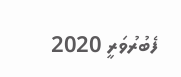ފެބުރުވަރީ 2020